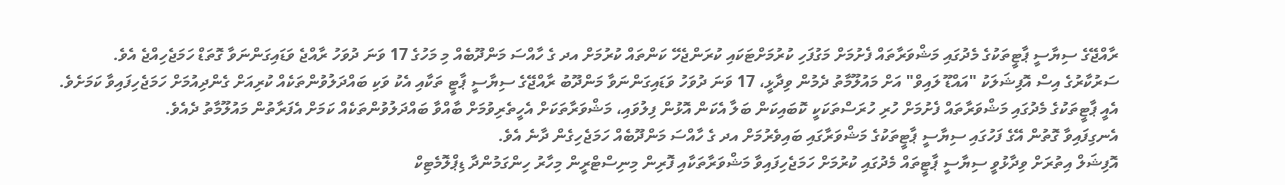ރާއްޖޭގެ ސިޔާސީ ޕާޓީތަކުގެ މެދުގައި މަޝްވަރާތައް ފެށުމަށް މަގުފަހި ކުރުމަށްޓަކައި ކުރަންޖެހޭ ކަންތައް ކުރުމަށް އދ ގެ ހާއްސަ މަންދޫބެއް މި މަހުގެ 17 ވަނަ ދުވަހު ރާއްޖެ ވަޑައިގަންނަވާ ގޮތަޑް ހަމަޖެހިއްޖެ އެވެ.
ސަރުކާރުގެ އިސް އޮފިޝަލަކު "އައްޑޫ ލައިވް" އަށް މައުލޫމާތު ދެމުން ވިދާޅީ، 17 ވަނަ ދުވަހު ވަޑައިގަންނަވާ މަންދޫބު ރާއްޖޭގެ ސިޔާސީ ޕާޓީ ތަކާއި އެކު ވަކި ބައްދަލުވުންތަކެއް ކުރިއަށް ގެންދިއުމަށް ހަމަޖެހިފައިވާ ކަމަށެވެ.
އެއީ ޕާޓީތަކުގެ މެދުގައި މަޝްވަރާތައް ފެށުމަށް ހުރި ހުރަސްތަކަކީ ކޮބައިކަން ބަލާ އެކަން އޮޅުން ފިލުވައި، މަޝްވަރާތަކަށް އެހީތެރިވުމަށް ބާއްވާ ބައްދަލުވުންތަކެއް ކަމަށް އެފަރާތުން މައުލޫމާތު ދެއެވެ.
އެނގިފައިވާ ގޮތުން އޭގެ ފަހުގައި ސިޔާސީ ޕާޓީތަކުގެ މަޝްވަރާގައި ބައިވެރުމަށް އދ ގެ ހާއްސަ މަންދޫބެއް ހަމަޖެހިގެން ދާނެ އެވެ.
އޮފިޝަލް އިތުރަށް ވިދާޅުވީ ސިޔާސީ ޕާޓީތައް މެދުގައި ކުރުމަށް ހަމަޖެހިފައިވާ މަޝްވަރާތަކާއި ފޮރިން މިނިސްޓްރީން މިހާރު ހިންގަމުންދާ ޑިޕްލޮމެޓިކް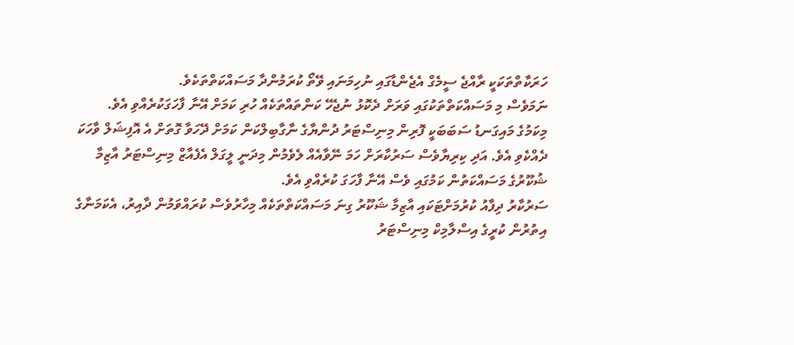ހަރަކާތްތަކަކީ ރާއްޖެ ސީމެގް އެޖެންޑާގައި ނުހިމަނައި ވޭތޯ ކުރަމުންދާ މަސައްކަތްތަކެވެ.
ނަމަވެސް މި މަސައްކަތްތަކުގައި ވަރަށް ދެކޮޅު ނުޖެހޭ ކަންތައްތަކެއް ހުރި ކަމަށް އޭނާ ފާހަގަކުރެއްވި އެވެ.
މިކަމުގެ މައިގަނޑު ސަބަބަކީ ފޮރިން މިނިސްޓަރު ދުންޔާގެ ނާގާބިލްކަން ކަމަށް ދޭހަވާ ގޮތަށް އެ އޮފިޝަލް ވާހަކަ ދެއްކެވި އެވެ. އަދި ކިރިޔާވެސް ސަރުކާރަށް ހަމަ ނޭވާއެއް ލެވެމުން މިދަނީ ލީގަލް އެފެއާޒް މިނިސްޓަރު އާޒިމާ ޝުކޫރުގެ މަސައްކަތުން ކަމުގައި ވެސް އޭނާ ފާހަގަ ކުރެއްވި އެވެ.
ސަރުކާރު ދިފާއު ކުރުމަށްޓަކައި އާޒިމާ ޝަކޫރު ގިނަ މަސައްކަތްތަކެއް މިހާރުވެސް ކުރައްވަމުން ދާއިރު، އެކަމަނާގެ އިތުރުން ކުރީގެ އިސްލާމިކް މިނިސްޓަރު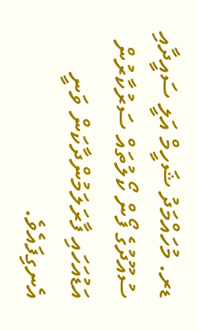ޑރ. މުހައްމަދު ޝަހީމް އަލީ ސައީދާއި ސުއޫދުގެ ފޯން ކޯލުތައް ސަރުކާރުން އަޑުއަހައި ފާރަލަމުންދާކަން ވަނީ އެނގިފައެވެ.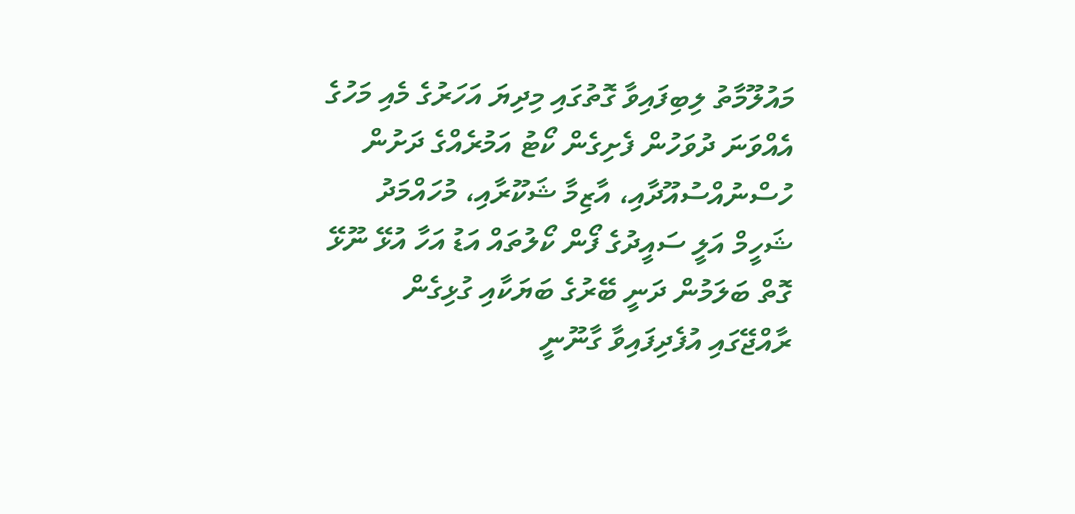މައުލޫމާތު ލިބިފައިވާ ގޮތުގައި މިދިޔަ އަހަރުގެ މެއި މަހުގެ އެއްވަނަ ދުވަހުން ފެށިގެން ކޯޓު އަމުރެއްގެ ދަށުން ހުސްނުއްސުއޫދާއި، އާޒިމާ ޝަކޫރާއި، މުހައްމަދު ޝަހީމް އަލީ ސައީދުގެ ފޯން ކޯލުތައް އަޑު އަހާ އުޅޭ ނޫޅޭ ގޮތް ބަލަމުން ދަނީ ބޭރުގެ ބަޔަކާއި ގުޅިގެން ރާއްޖޭގައި އުފެދިފައިވާ ގާނޫނީ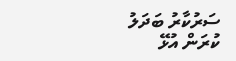ސަރުކާރު ބަދަލު ކުރަން އުޅޭ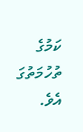ކަމުގެ ތުހުމަތުގަ އެވެ.